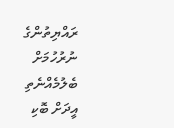ރައްޔިތުންގެ ނުރުހުމަށް ބެލުމެއްނެތި އީދަށް ބޮކި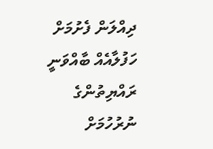ދިއްލަން ފެށުމަށް ހަފުލާއެއް ބާއްވަނީ ރައްޔިތުންގެ ނުރުހުމަށް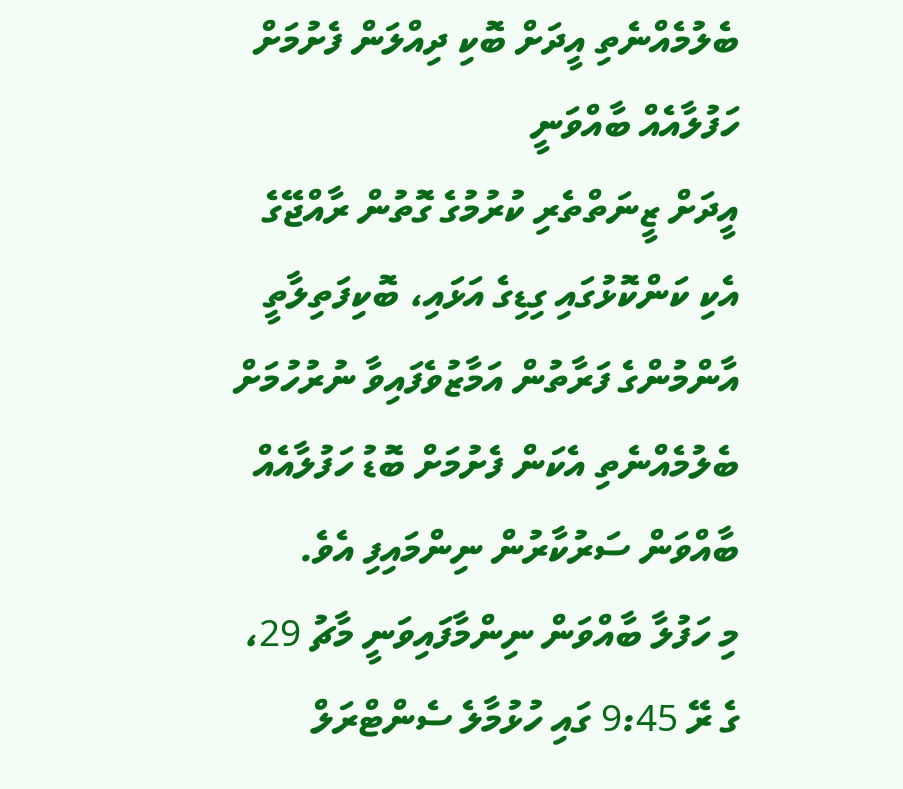ބެލުމެއްނެތި އީދަށް ބޮކި ދިއްލަން ފެށުމަށް ހަފުލާއެއް ބާއްވަނީ
އީދަށް ޒީނަތްތެރި ކުރުމުގެ ގޮތުން ރާއްޖޭގެ އެކި ކަންކޮޅުގައި ގިޑިގެ އަޅައި، ބޮކިފަތިލާތީ އާންމުންގެ ފަރާތުން އަމާޒުވެފައިވާ ނުރުހުމަށް ބެލުމެއްނެތި އެކަން ފެށުމަށް ބޮޑު ހަފުލާއެއް ބާއްވަން ސަރުކާރުން ނިންމައިފި އެވެ.
މި ހަފުލާ ބާއްވަން ނިންމާފައިވަނީ މާޗު 29، ގެ ރޭ 9:45 ގައި ހުޅުމާލެ ސެންޓްރަލް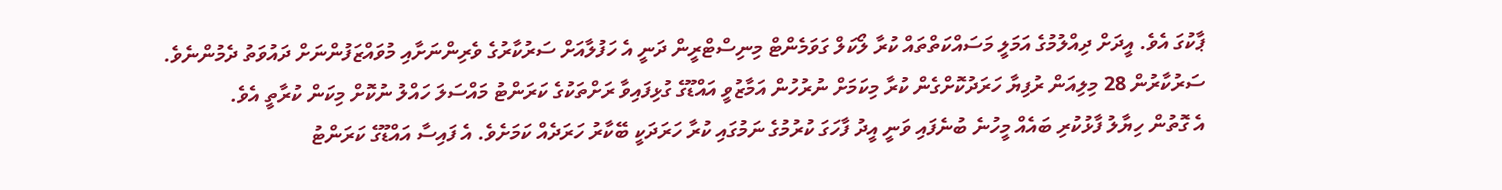ޕާކުގަ އެވެ. އީދަށް ދިއްލުމުގެ އަމަލީ މަސައްކަތްތައް ކުރާ ލޯކަލް ގަވަމެންޓް މިނިސްޓްރީން ދަނީ އެ ހަފުލާއަށް ސަރުކާރުގެ ވެރިންނަށާއި މުވައްޒަފުންނަށް ދައުވަތު ދެމުންނެވެ.
ސަރުކާރުން 28 މިލިއަން ރުފިޔާ ހަރަދުކޮށްގެން ކުރާ މިކަމަށް ނުރުހުން އަމާޒުވީ އައްޑޫގެ ގުޅިފައިވާ ރަށްތަކުގެ ކަރަންޓު މައްސަލަ ހައްލު ނުކޮށް މިކަން ކުރާތީ އެވެ.
އެ ގޮތުން ހިޔާލު ފާޅުކުރި ބައެއް މީހުނެ ބުނެފައި ވަނީ އީދު ފާހަގަ ކުރުމުގެ ނަމުގައި ކުރާ ހަރަދަކީ ބޭކާރު ހަރަދެއް ކަމަށެވެ. އެ ފައިސާ އައްޑޫގެ ކަރަންޓު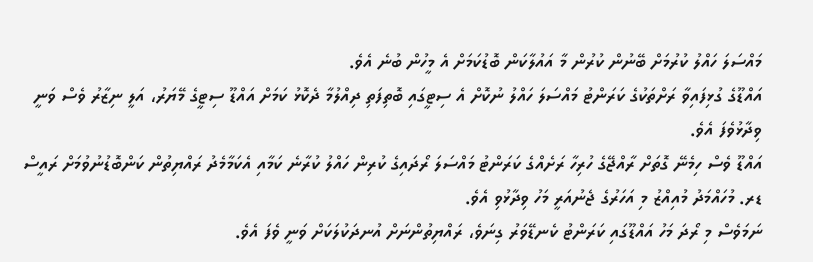މައްސަލަ ހައްލު ކުރުމަށް ބޭނުން ކުރުން މާ އައުލާކަން ބޮޑުކަމަށް އެ މީހުން ބުނެ އެވެ.
އައްޑޫގެ ގުޅިފައިވާ ރަށްތަކުގެ ކަރަންޓު މައްސަލަ ހައްލު ނުކޮށް އެ ސިޓީގައި ބޮތިފަތި ދިއްލުމާ ދެކޮޅު ކަމަށް އައްޑޫ ސިޓީގެ މޭޔަރު، އަލީ ނިޒާރު ވެސް ވަނީ ވިދާޅުވެފަ އެވެ.
އައްޑޫ ވެސް ހިމެނޭ ގޮތަށް ރާއްޖޭގެ ހުރިހާ ރަށެއްގެ ކަރަންޓު މައްސަލަ ރޯދައިގެ ކުރިން ހައްލު ކުރާނެ ކަމާއި އެކަމާމެދު ރައްޔިތުން ކަންބޮޑުނުވުމަށް ރައީސް ޑރ. މުހައްމަދު މުއިއްޒު މި އަހަރުގެ ޖެނުއަރީ މަހު ވިދާޅުވި އެވެ.
ނަމަވެސް މި ރޯދަ މަހު އައްޑޫގައި ކަރަންޓު ކެނޑޭވަރު ގިނަވެ، ރައްޔިތުންނަށް އުނދަކުލަކަށް ވަނީ ވެފަ އެވެ.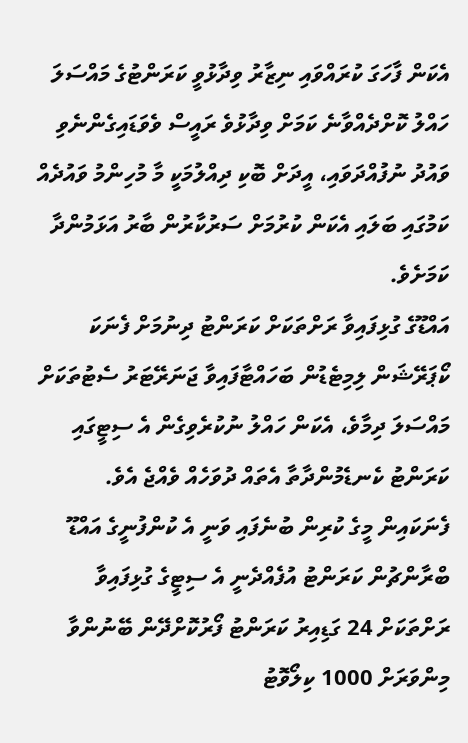އެކަން ފާހަގަ ކުރައްވައި ނިޒާރު ވިދާޅުވީ ކަރަންޓުގެ މައްސަލަ ހައްލު ކޮށްދެއްވާނެ ކަމަށް ވިދާޅުވެ ރައީސް ވެވަޑައިގެންނެވި ވައުދު ނުފުއްދަވައި، އީދަށް ބޮކި ދިއްލުމަކީ މާ މުހިންމު ވައުދެއް ކަމުގައި ބަލައި އެކަން ކުރުމަށް ސަރުކާރުން ބާރު އަޅަމުންދާ ކަމަށެވެ.
އައްޑޫގެ ގުޅިފައިވާ ރަށްތަކަށް ކަރަންޓު ދިނުމަށް ފެނަކަ ކޯޕަރޭޝަން ލިމިޓެޑުން ބަހައްޓާފައިވާ ޖަނަރޭޓަރު ސެޓުތަކަށް މައްސަލަ ދިމާވެ، އެކަން ހައްލު ނުކުރެވިގެން އެ ސިޓީގައި ކަރަންޓު ކެނޑެމުންދާތާ އެތައް ދުވަހެއް ވެއްޖެ އެވެ.
ފެނަކައިން މީގެ ކުރިން ބުނެފައި ވަނީ އެ ކުންފުނީގެ އައްޑޫ ބްރާންޗުން ކަރަންޓު އުފެއްދެނީ އެ ސިޓީގެ ގުޅިފައިވާ ރަށްތަކަށް 24 ގަޑިއިރު ކަރަންޓު ފޯރުކޮށްދޭން ބޭނުންވާ މިންވަރަށް 1000 ކިލޯވޮޓު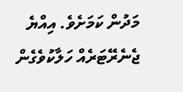މަދުން ކަމަށެވެ. އިއްޔެ ޖެނެރޭޓަރެއް ހަލާކުވެގެން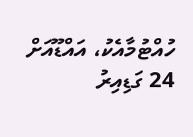ހުއްޓުމާއެކު، އައްޑޫއަށް 24 ގަޑިއިރު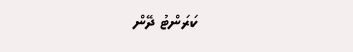ކަރަންޓު ދޭން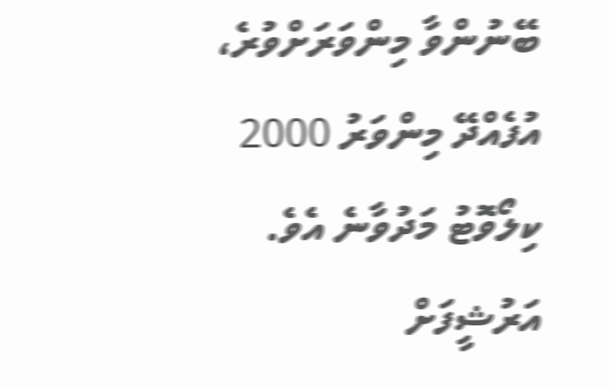ބޭނުންވާ މިންވަރަށްވުރެ، އުފެއްދޭ މިންވަރު 2000 ކިލޯވޮޓު މަދުވާނެ އެވެ.
އަރުޝީފަށް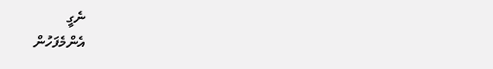ނެގީ
އެންމެފަހުން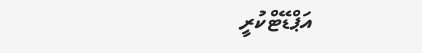އަޕްޑޭޓްކުރީ